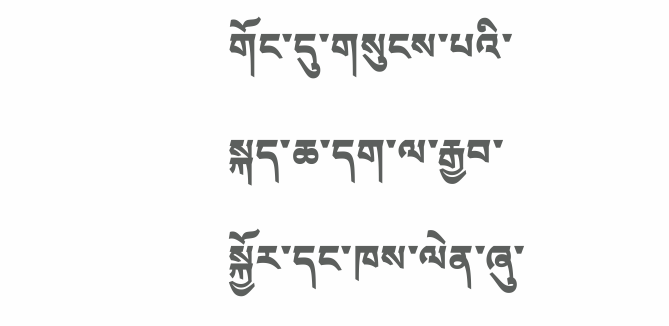གོང་དུ་གསུངས་པའི་སྐད་ཆ་དག་ལ་རྒྱབ་སྐྱོར་དང་ཁས་ལེན་ཞུ་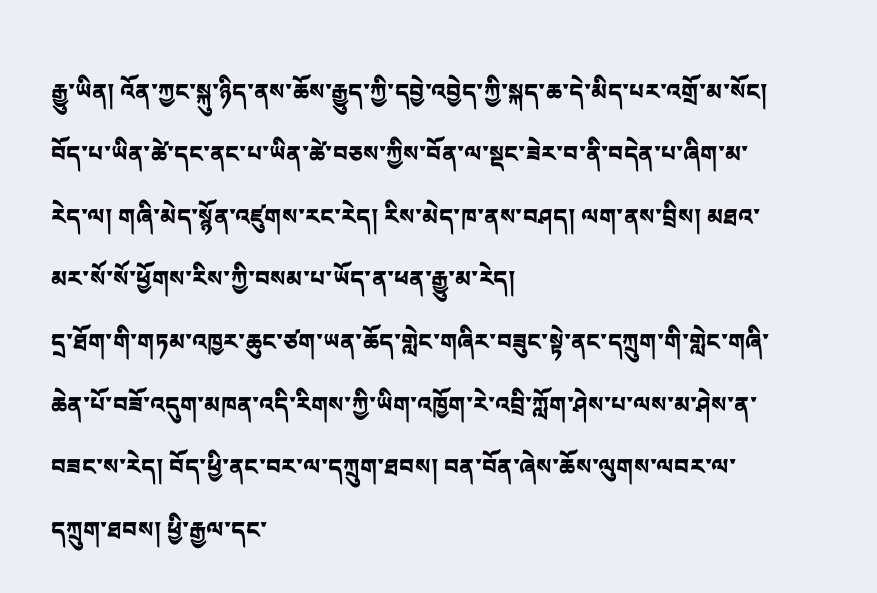རྒྱུ་ཡིན། འོན་ཀྱང་སྐུ་ཉིད་ནས་ཆོས་རྒྱུད་ཀྱི་དབྱེ་འབྱེད་ཀྱི་སྐད་ཆ་དེ་མིད་པར་འགྲོ་མ་སོང།
བོད་པ་ཡིན་ཚེ་དང་ནང་པ་ཡིན་ཚེ་བཅས་ཀྱིས་བོན་ལ་སྡང་ཟེར་བ་ནི་བདེན་པ་ཞིག་མ་རེད་ལ། གཞི་མེད་སྙོན་འཛུགས་རང་རེད། རིས་མེད་ཁ་ནས་བཤད། ལག་ནས་བྲིས། མཐའ་མར་སོ་སོ་ཕྱོགས་རིས་ཀྱི་བསམ་པ་ཡོད་ན་ཕན་རྒྱུ་མ་རེད།
དྲ་ཐོག་གི་གཏམ་འཁྱར་ཆུང་ཙག་ཡན་ཆོད་གླེང་གཞིར་བཟུང་སྟེ་ནང་དཀྲུག་གི་གླེང་གཞི་ཆེན་པོ་བཟོ་འདུག་མཁན་འདི་རིགས་ཀྱི་ཡིག་འཁྱོག་རེ་འབྲི་ཀློག་ཤེས་པ་ལས་མ་ཤེས་ན་བཟང་ས་རེད། བོད་ཕྱི་ནང་བར་ལ་དཀྲུག་ཐབས། བན་བོན་ཞེས་ཆོས་ལུགས་ལབར་ལ་དཀྲུག་ཐབས། ཕྱི་རྒྱལ་དང་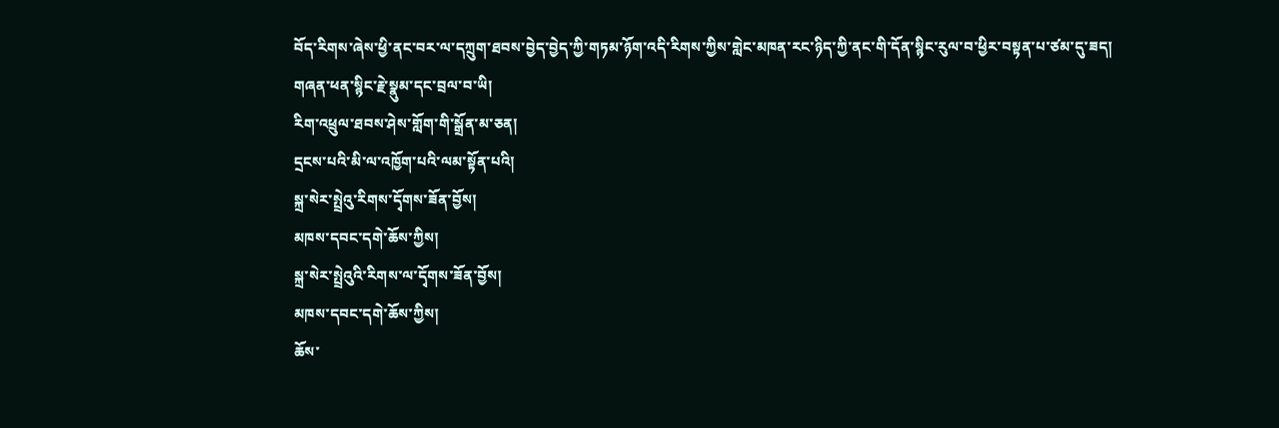བོད་རིགས་ཞེས་ཕྱི་ནང་བར་ལ་དཀྲུག་ཐབས་བྱེད་བྱེད་ཀྱི་གཏམ་ཉོག་འདི་རིགས་ཀྱིས་གླེང་མཁན་རང་ཉིད་ཀྱི་ནང་གི་དོན་སྙིང་རུལ་བ་ཕྱིར་བསྟན་པ་ཙམ་དུ་ཟད།
གཞན་ཕན་སྙིང་རྗེ་སྣུམ་དང་བྲལ་བ་ཡི།
རིག་འཕྲུལ་ཐབས་ཤེས་གློག་གི་སྒྲོན་མ་ཅན།
དྲངས་པའི་མི་ལ་འཁྱོག་པའི་ལམ་སྟོན་པའི།
སྐྲ་སེར་སྤྲེའུ་རིགས་དྭོགས་ཟོན་བྱོས།
མཁས་དབང་དགེ་ཆོས་ཀྱིས།
སྐྲ་སེར་སྤྲེའུའི་རིགས་ལ་དྭོགས་ཟོན་བྱོས།
མཁས་དབང་དགེ་ཆོས་ཀྱིས།
ཆོས་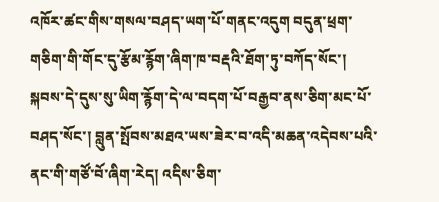འཁོར་ཚང་གིས་གསལ་བཤད་ཡག་པོ་གནང་འདུག བདུན་ཕྲག་གཅིག་གི་གོང་དུ་རྩོམ་རྙོག་ཞིག་ཁ་བརྡའི་ཐོག་ཏུ་བཀོད་སོང་། སྐབས་དེ་དུས་སུ་ཡིག་རྙོག་དེ་ལ་བདག་པོ་བརྒྱབ་ནས་ཅིག་མང་པོ་བཤད་སོང་། བླུན་སྤོབས་མཐའ་ཡས་ཟེར་བ་འདི་མཆན་འདེབས་པའི་ནང་གི་གཙོ་བོ་ཞིག་རེད། འདིས་ཅིག་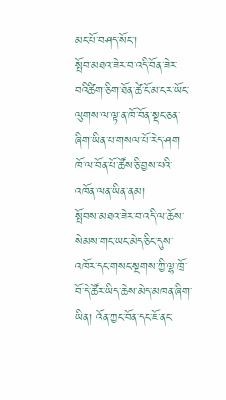མང་པོ་བཤད་སོང་།
སྤོབ་མཐའ་ཟེར་བ་འདི་བོན་ཟེར་བའིཚིག་ཅིག་ཐོན་ཚེ་ངོ་མ་ངར་ཡོང་ལུགས་ལ་ལྟ་ན་ཁོ་བོན་སྡང་ཅན་ཞིག་ཡིན་པ་གསལ་པོ་རེད་ཤག ཁོ་ལ་བོན་པོ་ཚོས་ཅི་བྱས་པའི་འཁོན་ལན་ཡིན་ནམ།
སྤོབས་མཐའ་ཟེར་བ་འདི་ལ་ཆོས་སེམས་གང་ཡང་མེད་ཅིང་དུས་འཁོར་དང་གསང་སྔགས་ཀྱི་ལྷ་ཁྲོ་བོ་དེ་ཚོར་ཡིད་ཆེས་མེད་མཁན་ཞིག་ཡིན། འོན་ཀྱང་བོན་དང་ཇོ་ནང་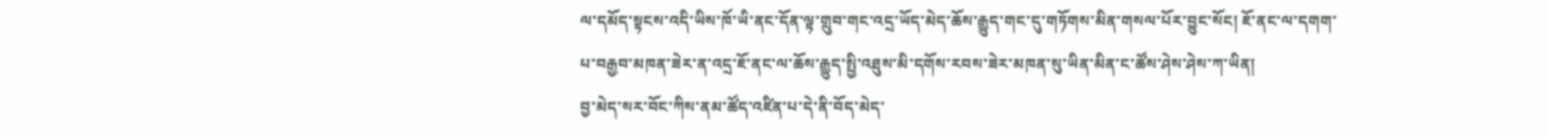ལ་དམོད་སྟངས་འདི་ཡིས་ཁོ་ཡི་ནང་དོན་ལྟ་གྲུབ་གང་འདྲ་ཡོད་མེད་ཆོས་རྒྱུད་གང་དུ་གཏོགས་མིན་གསལ་པོར་བྱུང་སོང། ཇོ་ནང་ལ་དགག་པ་བརྒྱབ་མཁན་ཟེར་ན་འདྲ་ཇོ་ནང་ལ་ཆོས་རྒྱུད་སྤྱི་འཐུས་མི་དགོས་རབས་ཟེར་མཁན་སུ་ཡིན་མིན་ང་ཚོས་ཤེས་ཤེས་ཀ་ཡིན།
བྱ་མེད་སར་བོང་ཀིས་ནམ་ཚོད་འཛིན་པ་དེ་ནི་བོད་མེད་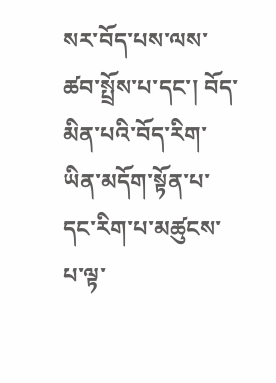སར་བོད་པས་ལས་ཚབ་སྤྲོས་པ་དང་། བོད་མིན་པའི་བོད་རིག་ཡིན་མདོག་སྟོན་པ་དང་རིག་པ་མཚུངས་པ་ལྟ་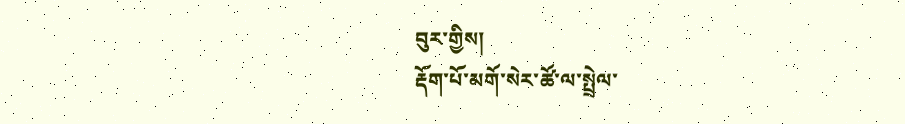བུར་གྱིས།
རྡོག་པོ་མགོ་སེར་ཚོ་ལ་སྤྲེལ་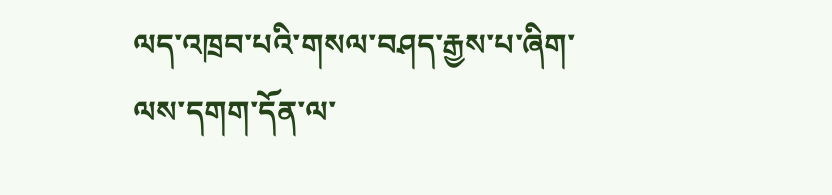ལད་འཁྲབ་པའི་གསལ་བཤད་རྒྱས་པ་ཞིག་ལས་དགག་དོན་ལ་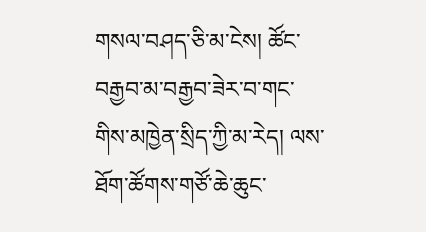གསལ་བཤད་ཅི་མ་ངེས། ཚོང་བརྒྱབ་མ་བརྒྱབ་ཟེར་བ་གང་གིས་མཁྱེན་སྲིད་ཀྱི་མ་རེད། ལས་ཐོག་ཚོགས་གཙོ་ཆེ་ཆུང་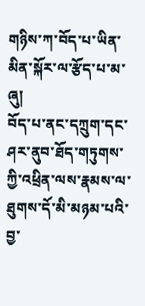གཉིས་ཀ་བོད་པ་ཡིན་མིན་སྐོར་ལ་རྩོད་པ་མ་ཞུ།
བོད་པ་ནང་དཀྲུག་དང་ཤར་ནུབ་ཐོད་གཏུགས་ཀྱི་འཕྲིན་ལས་རྣམས་ལ་ཐུགས་དོ་མི་མཉམ་པའི་བྱ་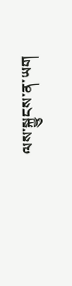ལས་སྐྱུངས་ན་ཡག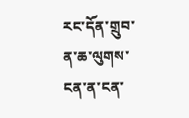རང་དོན་གྲུབ་ན་ཆ་ལུགས་ངན་ན་ངན་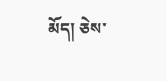མོད། ཅེས་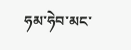ཧམ་ཧེབ་མང་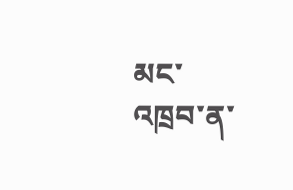མང་འཁྲབ་ན་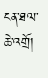ངན་ཐལ་ཆེ་འགྲོ།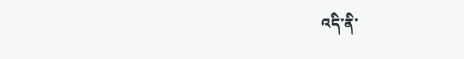འདི་ནི་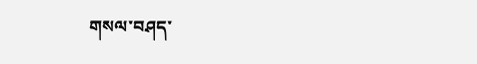གསལ་བཤད་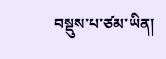བསྡུས་པ་ཙམ་ཡིན།